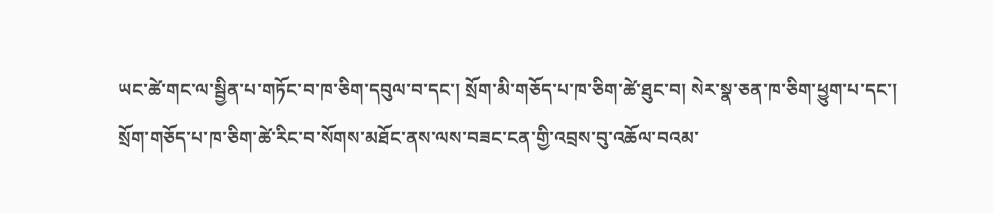ཡང་ཚེ་གང་ལ་སྦྱིན་པ་གཏོང་བ་ཁ་ཅིག་དབུལ་བ་དང་། སྲོག་མི་གཅོད་པ་ཁ་ཅིག་ཚེ་ཐུང་བ། སེར་སྣ་ཅན་ཁ་ཅིག་ཕྱུག་པ་དང་། སྲོག་གཅོད་པ་ཁ་ཅིག་ཚེ་རིང་བ་སོགས་མཐོང་ནས་ལས་བཟང་ངན་གྱི་འབྲས་བུ་འཆོལ་བའམ་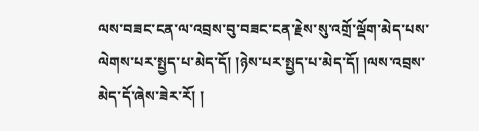ལས་བཟང་ངན་ལ་འབྲས་བུ་བཟང་ངན་རྗེས་སུ་འགྲོ་ལྡོག་མེད་པས་ལེགས་པར་སྤྱད་པ་མེད་དོ། །ཉེས་པར་སྤྱད་པ་མེད་དོ། །ལས་འབྲས་མེད་དོ་ཞེས་ཟེར་རོ། །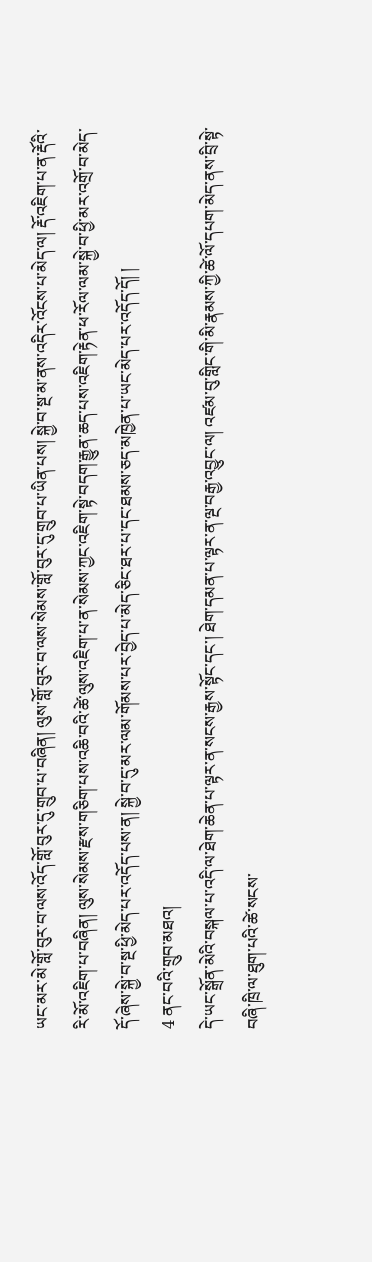ཡང་མར་མེ་གློ་བུར་བ་ལས་འོད་གློ་བུར་དུ་གྲུབ་པ་བཞིན། ལུས་གློ་བུར་བ་ལས་སེམས་གློ་བུར་དུ་གྲུབ་པ་ཡིན་པས། སྐྱེ་བ་སྔ་མ་ནས་འདིར་འོངས་པ་མེད་ལ། རྡོ་འཇིག་པ་ན་རྡོའི་རི་མོ་འཇིག་པ་བཞིན། ལུས་སེམས་རྫས་གཅིག་པས་འཆི་བའི་ཚེ་ལུས་འཇིག་པ་ན་སེམས་ཀྱང་འཇིག་སྟེ་བདག་རྒྱུན་ཆད་པས་འཇིག་རྟེན་ཕ་རོལ་ལམ་སྐྱེ་བ་ཕྱི་མར་འགྲོ་བ་མེད་དོ་ཞེས་སྐྱེ་བ་སྔ་ཕྱི་མེད་པར་འདོད་པས་ན། སྐྱེ་བ་དུ་མར་ལམ་གོམས་པར་བྱེད་པ་མེད་ཅིང་ཐར་པ་དང་ཐམས་ཅད་མཁྱེན་པ་ཡང་མེད་པར་འདོད་དོ། །
4 ནང་བའི་གྲུབ་མཐའ།
དེ་ཡང་སྒྲོན་མེའི་བསྐལ་པ་འདི་ལ་ཐེག་ཆེན་པ་ལྟར་ན་སངས་རྒྱས་སྟོང་དང་། ཐེག་དམན་པ་ལྟར་ན་ལྔ་བརྒྱ་འབྱུང་ལ། འཛམ་བུ་གླིང་གི་མི་རྣམས་ཀྱི་ཚེ་ལོ་དཔག་མེད་ནས་བྲི་སྟེ་བཞི་ཁྲི་ལ་ཐུག་པའི་ཚེ་སངས་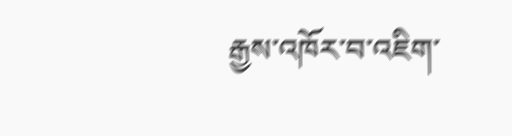རྒྱས་འཁོར་བ་འཇིག་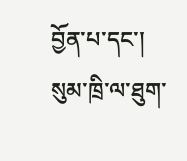བྱོན་པ་དང་། སུམ་ཁྲི་ལ་ཐུག་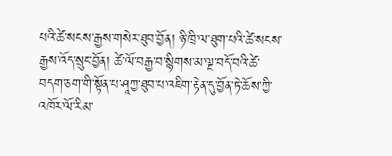པའི་ཚེ་སངས་རྒྱས་གསེར་ཐུབ་བྱོན། ཉི་ཁྲི་ལ་ཐུག་པའི་ཚེ་སངས་རྒྱས་འོད་སྲུང་བྱོན། ཚེ་ལོ་བརྒྱ་བ་སྙིགས་མ་ལྔ་བདོ་བའི་ཚེ་བདག་ཅག་གི་སྟོན་པ་ཤཱཀྱ་ཐུབ་པ་འཇིག་རྟེན་དུ་བྱོན་ཏེ་ཆོས་ཀྱི་འཁོར་ལོ་རིམ་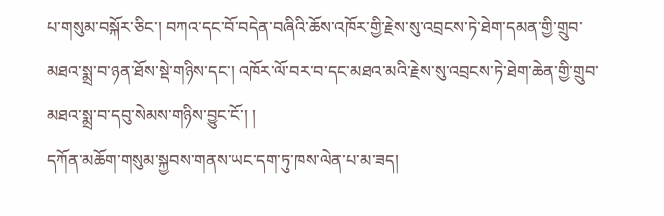པ་གསུམ་བསྐོར་ཅིང་། བཀའ་དང་བོ་བདེན་བཞིའི་ཆོས་འཁོར་གྱི་རྗེས་སུ་འབྲངས་ཏེ་ཐེག་དམན་གྱི་གྲུབ་མཐའ་སྨྲ་བ་ཉན་ཐོས་སྡེ་གཉིས་དང་། འཁོར་ལོ་བར་བ་དང་མཐའ་མའི་རྗེས་སུ་འབྲངས་ཏེ་ཐེག་ཆེན་གྱི་གྲུབ་མཐའ་སྨྲ་བ་དབུ་སེམས་གཉིས་བྱུང་ངོ་། །
དཀོན་མཆོག་གསུམ་སྐྱབས་གནས་ཡང་དག་ཏུ་ཁས་ལེན་པ་མ་ཟད།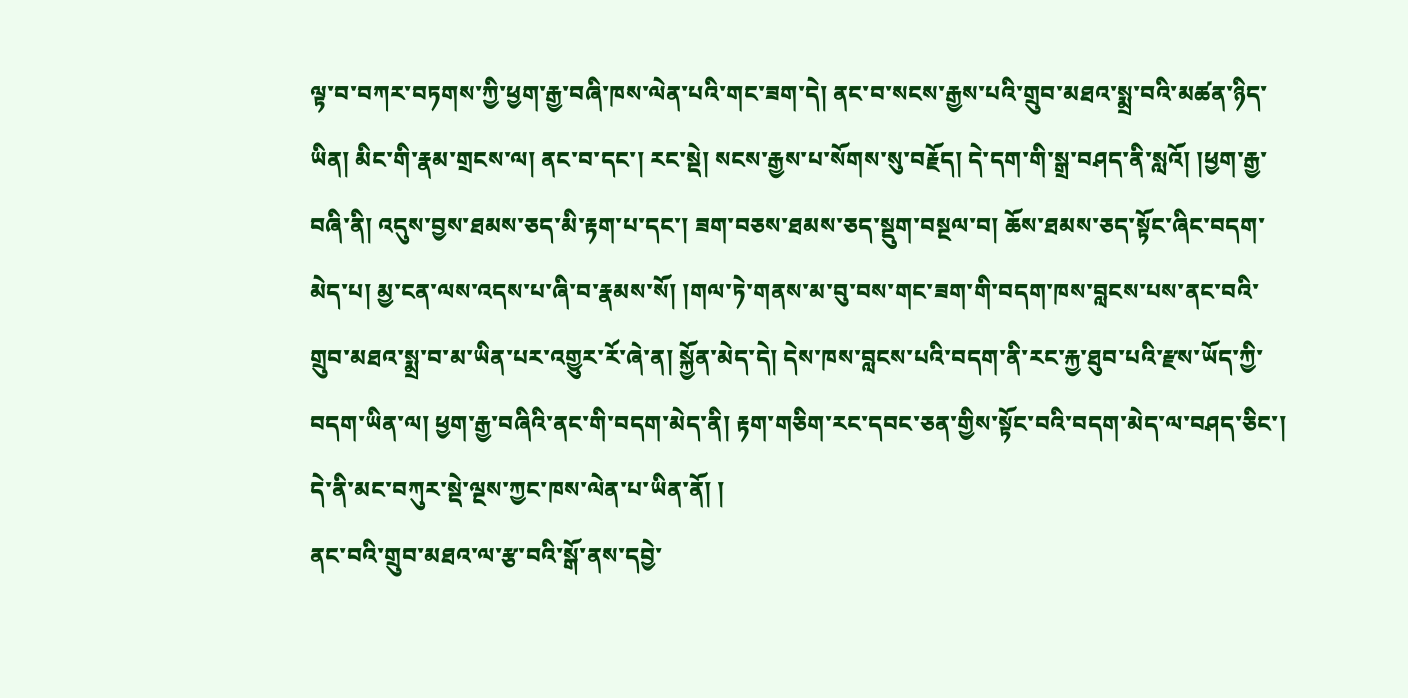ལྟ་བ་བཀར་བཏགས་ཀྱི་ཕྱག་རྒྱ་བཞི་ཁས་ལེན་པའི་གང་ཟག་དེ། ནང་བ་སངས་རྒྱས་པའི་གྲུབ་མཐའ་སྨྲ་བའི་མཚན་ཉིད་ཡིན། མིང་གི་རྣམ་གྲངས་ལ། ནང་བ་དང་། རང་སྡེ། སངས་རྒྱས་པ་སོགས་སུ་བརྗོད། དེ་དག་གི་སྒྲ་བཤད་ནི་སླའོ། །ཕྱག་རྒྱ་བཞི་ནི། འདུས་བྱས་ཐམས་ཅད་མི་རྟག་པ་དང་། ཟག་བཅས་ཐམས་ཅད་སྡུག་བསྔལ་བ། ཆོས་ཐམས་ཅད་སྟོང་ཞིང་བདག་མེད་པ། མྱ་ངན་ལས་འདས་པ་ཞི་བ་རྣམས་སོ། །གལ་ཏེ་གནས་མ་བུ་བས་གང་ཟག་གི་བདག་ཁས་བླངས་པས་ནང་བའི་གྲུབ་མཐའ་སྨྲ་བ་མ་ཡིན་པར་འགྱུར་རོ་ཞེ་ན། སྐྱོན་མེད་དེ། དེས་ཁས་བླངས་པའི་བདག་ནི་རང་རྐྱ་ཐུབ་པའི་རྫས་ཡོད་ཀྱི་བདག་ཡིན་ལ། ཕྱག་རྒྱ་བཞིའི་ནང་གི་བདག་མེད་ནི། རྟག་གཅིག་རང་དབང་ཅན་གྱིས་སྟོང་བའི་བདག་མེད་ལ་བཤད་ཅིང་། དེ་ནི་མང་བཀུར་སྡེ་ལྔས་ཀྱང་ཁས་ལེན་པ་ཡིན་ནོ། །
ནང་བའི་གྲུབ་མཐའ་ལ་རྩ་བའི་སྒོ་ནས་དབྱེ་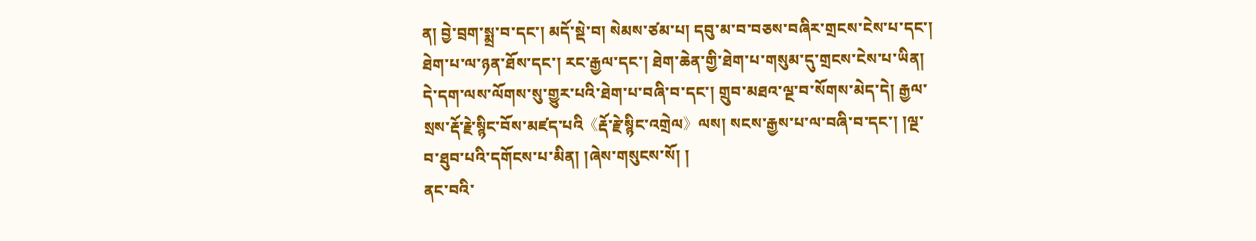ན། བྱེ་བྲག་སྨྲ་བ་དང་། མདོ་སྡེ་བ། སེམས་ཙམ་པ། དབུ་མ་བ་བཅས་བཞིར་གྲངས་ངེས་པ་དང་། ཐེག་པ་ལ་ཉན་ཐོས་དང་། རང་རྒྱལ་དང་། ཐེག་ཆེན་གྱི་ཐེག་པ་གསུམ་དུ་གྲངས་ངེས་པ་ཡིན། དེ་དག་ལས་ལོགས་སུ་གྱུར་པའི་ཐེག་པ་བཞི་བ་དང་། གྲུབ་མཐའ་ལྔ་བ་སོགས་མེད་དེ། རྒྱལ་སྲས་རྡོ་རྗེ་སྙིང་བོས་མཛད་པའི《རྡོ་རྗེ་སྙིང་འགྲེལ》ལས། སངས་རྒྱས་པ་ལ་བཞི་བ་དང་། །ལྔ་བ་ཐུབ་པའི་དགོངས་པ་མིན། །ཞེས་གསུངས་སོ། །
ནང་བའི་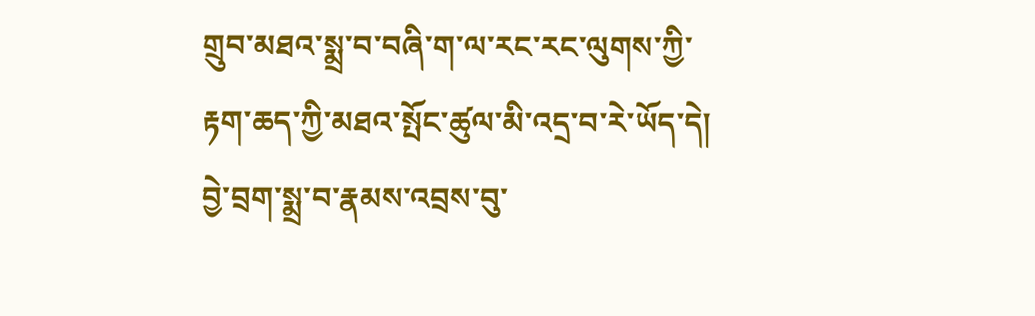གྲུབ་མཐའ་སྨྲ་བ་བཞི་ག་ལ་རང་རང་ལུགས་ཀྱི་རྟག་ཆད་ཀྱི་མཐའ་སྤོང་ཚུལ་མི་འདྲ་བ་རེ་ཡོད་དེ། བྱེ་བྲག་སྨྲ་བ་རྣམས་འབྲས་བུ་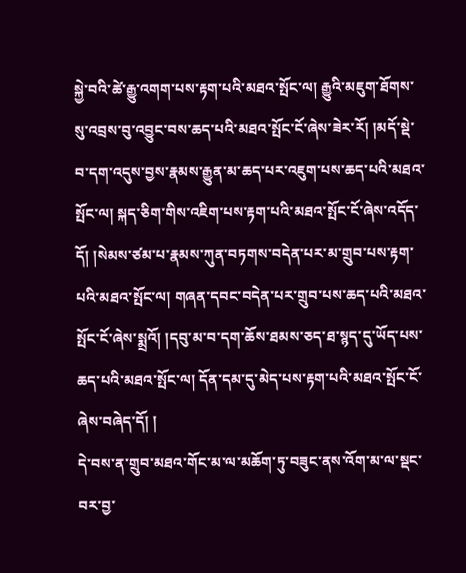སྐྱེ་བའི་ཚེ་རྒྱུ་འགག་པས་རྟག་པའི་མཐའ་སྤོང་ལ། རྒྱུའི་མཇུག་ཐོགས་སུ་འབྲས་བུ་འབྱུང་བས་ཆད་པའི་མཐའ་སྤོང་ངོ་ཞེས་ཟེར་རོ། །མདོ་སྡེ་བ་དག་འདུས་བྱས་རྣམས་རྒྱུན་མ་ཆད་པར་འཇུག་པས་ཆད་པའི་མཐའ་སྤོང་ལ། སྐད་ཅིག་གིས་འཇིག་པས་རྟག་པའི་མཐའ་སྤོང་ངོ་ཞེས་འདོད་དོ། །སེམས་ཙམ་པ་རྣམས་ཀུན་བཏགས་བདེན་པར་མ་གྲུབ་པས་རྟག་པའི་མཐའ་སྤོང་ལ། གཞན་དབང་བདེན་པར་གྲུབ་པས་ཆད་པའི་མཐའ་སྤོང་ངོ་ཞེས་སྨྲའོ། །དབུ་མ་བ་དག་ཆོས་ཐམས་ཅད་ཐ་སྙད་དུ་ཡོད་པས་ཆད་པའི་མཐའ་སྤོང་ལ། དོན་དམ་དུ་མེད་པས་རྟག་པའི་མཐའ་སྤོང་ངོ་ཞེས་བཞེད་དོ། །
དེ་བས་ན་གྲུབ་མཐའ་གོང་མ་ལ་མཆོག་ཏུ་བཟུང་ནས་འོག་མ་ལ་སྡང་བར་བྱ་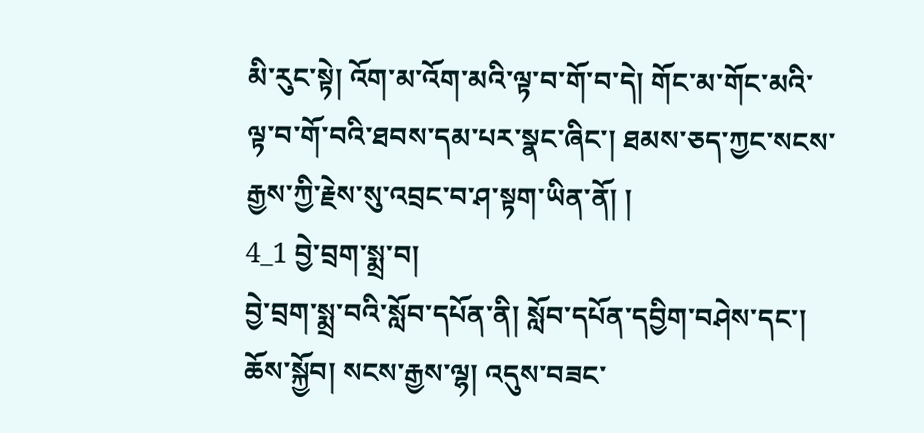མི་རུང་སྟེ། འོག་མ་འོག་མའི་ལྟ་བ་གོ་བ་དེ། གོང་མ་གོང་མའི་ལྟ་བ་གོ་བའི་ཐབས་དམ་པར་སྣང་ཞིང་། ཐམས་ཅད་ཀྱང་སངས་རྒྱས་ཀྱི་རྗེས་སུ་འབྲང་བ་ཤ་སྟག་ཡིན་ནོ། །
4_1 བྱེ་བྲག་སྨྲ་བ།
བྱེ་བྲག་སྨྲ་བའི་སློབ་དཔོན་ནི། སློབ་དཔོན་དབྱིག་བཤེས་དང་། ཆོས་སྐྱོབ། སངས་རྒྱས་ལྷ། འདུས་བཟང་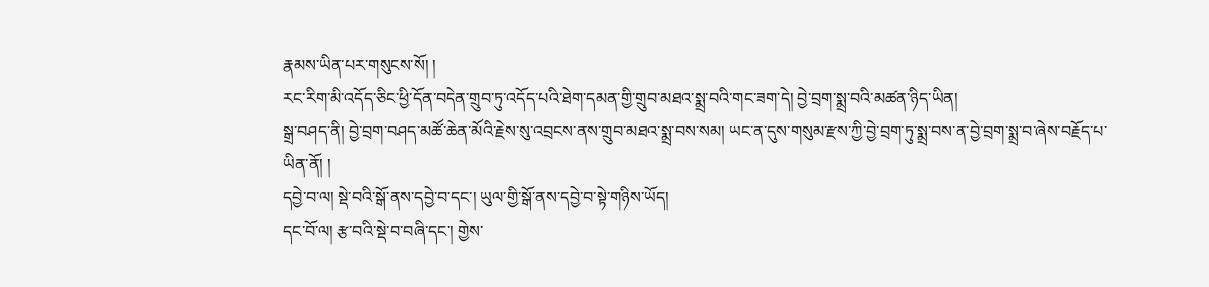རྣམས་ཡིན་པར་གསུངས་སོ། །
རང་རིག་མི་འདོད་ཅིང་ཕྱི་དོན་བདེན་གྲུབ་ཏུ་འདོད་པའི་ཐེག་དམན་གྱི་གྲུབ་མཐའ་སྨྲ་བའི་གང་ཟག་དེ། བྱེ་བྲག་སྨྲ་བའི་མཚན་ཉིད་ཡིན།
སྒྲ་བཤད་ནི། བྱེ་བྲག་བཤད་མཚོ་ཆེན་མོའི་རྗེས་སུ་འབྲངས་ནས་གྲུབ་མཐའ་སྨྲ་བས་སམ། ཡང་ན་དུས་གསུམ་རྫས་ཀྱི་བྱེ་བྲག་ཏུ་སྨྲ་བས་ན་བྱེ་བྲག་སྨྲ་བ་ཞེས་བརྗོད་པ་ཡིན་ནོ། །
དབྱེ་བ་ལ། སྡེ་བའི་སྒོ་ནས་དབྱེ་བ་དང་། ཡུལ་གྱི་སྒོ་ནས་དབྱེ་བ་སྟེ་གཉིས་ཡོད།
དང་བོ་ལ། རྩ་བའི་སྡེ་བ་བཞི་དང་། གྱེས་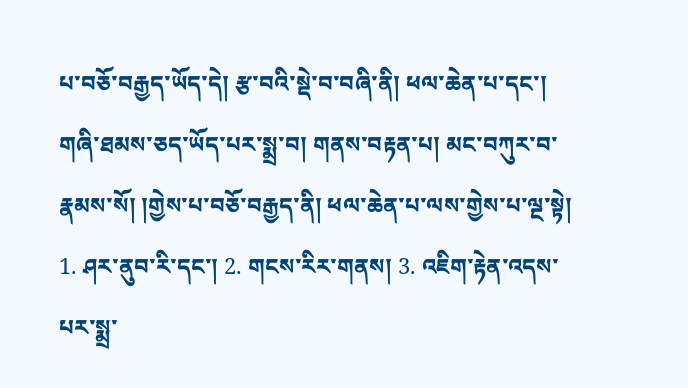པ་བཅོ་བརྒྱད་ཡོད་དེ། རྩ་བའི་སྡེ་བ་བཞི་ནི། ཕལ་ཆེན་པ་དང་། གཞི་ཐམས་ཅད་ཡོད་པར་སྨྲ་བ། གནས་བརྟན་པ། མང་བཀུར་བ་རྣམས་སོ། །གྱེས་པ་བཅོ་བརྒྱད་ནི། ཕལ་ཆེན་པ་ལས་གྱེས་པ་ལྔ་སྟེ། 1. ཤར་ནུབ་རི་དང་། 2. གངས་རིར་གནས། 3. འཇིག་རྟེན་འདས་པར་སྨྲ་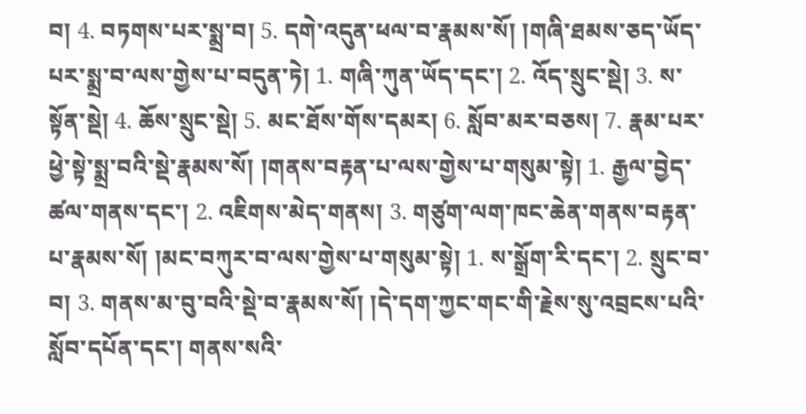བ། 4. བཏགས་པར་སྨྲ་བ། 5. དགེ་འདུན་ཕལ་བ་རྣམས་སོ། །གཞི་ཐམས་ཅད་ཡོད་པར་སྨྲ་བ་ལས་གྱེས་པ་བདུན་ཏེ། 1. གཞི་ཀུན་ཡོད་དང་། 2. འོད་སྲུང་སྡེ། 3. ས་སྟོན་སྡེ། 4. ཆོས་སྲུང་སྡེ། 5. མང་ཐོས་གོས་དམར། 6. སློབ་མར་བཅས། 7. རྣམ་པར་ཕྱེ་སྟེ་སྨྲ་བའི་སྡེ་རྣམས་སོ། །གནས་བརྟན་པ་ལས་གྱེས་པ་གསུམ་སྟེ། 1. རྒྱལ་བྱེད་ཚལ་གནས་དང་། 2. འཇིགས་མེད་གནས། 3. གཙུག་ལག་ཁང་ཆེན་གནས་བརྟན་པ་རྣམས་སོ། །མང་བཀུར་བ་ལས་གྱེས་པ་གསུམ་སྟེ། 1. ས་སྒྲོག་རི་དང་། 2. སྲུང་བ་བ། 3. གནས་མ་བུ་བའི་སྡེ་བ་རྣམས་སོ། །དེ་དག་ཀྱང་གང་གི་རྗེས་སུ་འབྲངས་པའི་སློབ་དཔོན་དང་། གནས་སའི་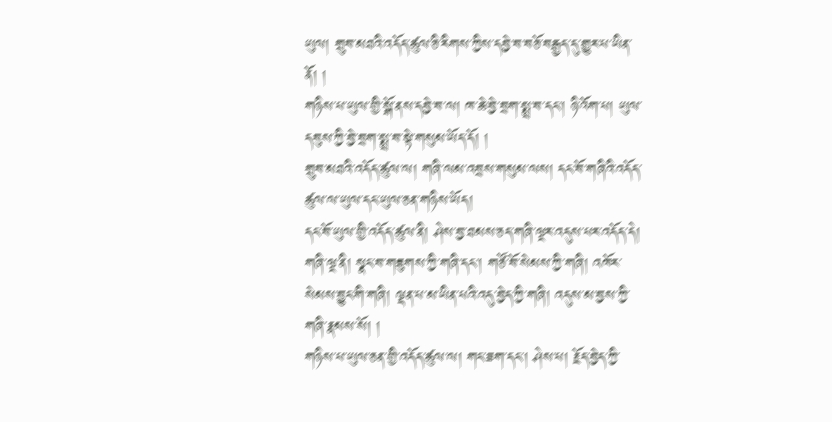ཡུལ། གྲུབ་མཐའི་འདོད་ཚུལ་ཅི་རིགས་ཀྱིས་དབྱེ་བ་བཅོ་བརྒྱད་དུ་གྱུར་པ་ཡིན་ནོ། །
གཉིས་པ་ཡུལ་གྱི་སྒོ་ནས་དབྱེ་བ་ལ། ཁ་ཆེ་བྱེ་བྲག་སྨྲ་བ་དང་། ཉི་འོག་པ། ཡུལ་དབུས་ཀྱི་བྱེ་བྲག་སྨྲ་བ་སྟེ་གསུམ་ཡོད་དོ། །
གྲུབ་མཐའི་འདོད་ཚུལ་ལ། གཞི་ལམ་འབྲས་གསུམ་ལས། དང་བོ་གཞིའི་འདོད་ཚུལ་ལ་ཡུལ་དང་ཡུལ་ཅན་གཉིས་ཡོད།
དང་བོ་ཡུལ་གྱི་འདོད་ཚུལ་ནི། ཤེས་བྱ་ཐམས་ཅད་གཞི་ལྔར་འདུས་པར་འདོད་དེ། གཞི་ལྔ་ནི། སྣང་བ་གཟུགས་ཀྱི་གཞི་དང་། གཙོ་བོ་སེམས་ཀྱི་གཞི། འཁོར་སེམས་བྱུང་གི་གཞི། ལྡན་པ་མ་ཡིན་པའི་འདུ་བྱེད་ཀྱི་གཞི། འདུས་མ་བྱས་ཀྱི་གཞི་རྣམས་སོ། །
གཉིས་པ་ཡུལ་ཅན་གྱི་འདོད་ཚུལ་ལ། གང་ཟག་དང་། ཤེས་པ། རྗོད་བྱེད་ཀྱི་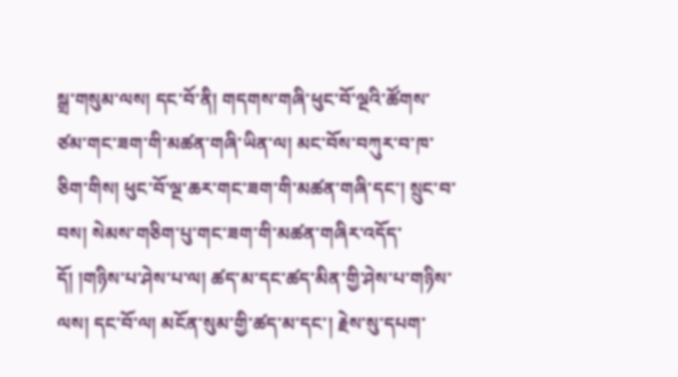སྒྲ་གསུམ་ལས། དང་བོ་ནི། གདགས་གཞི་ཕུང་བོ་ལྔའི་ཚོགས་ཙམ་གང་ཟག་གི་མཚན་གཞི་ཡིན་ལ། མང་བོས་བཀུར་བ་ཁ་ཅིག་གིས། ཕུང་བོ་ལྔ་ཆར་གང་ཟག་གི་མཚན་གཞི་དང་། སྲུང་བ་བས། སེམས་གཅིག་པུ་གང་ཟག་གི་མཚན་གཞིར་འདོད་དོ། །གཉིས་པ་ཤེས་པ་ལ། ཚད་མ་དང་ཚད་མིན་གྱི་ཤེས་པ་གཉིས་ལས། དང་བོ་ལ། མངོན་སུམ་གྱི་ཚད་མ་དང་། རྗེས་སུ་དཔག་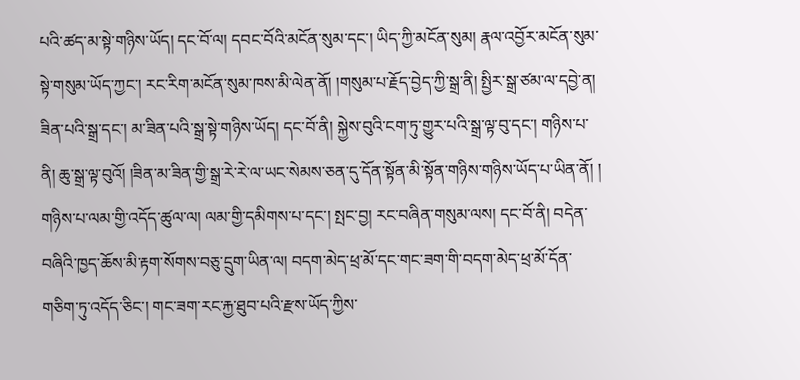པའི་ཚད་མ་སྟེ་གཉིས་ཡོད། དང་བོ་ལ། དབང་བོའི་མངོན་སུམ་དང་། ཡིད་ཀྱི་མངོན་སུམ། རྣལ་འབྱོར་མངོན་སུམ་སྟེ་གསུམ་ཡོད་ཀྱང་། རང་རིག་མངོན་སུམ་ཁས་མི་ལེན་ནོ། །གསུམ་པ་རྗོད་བྱེད་ཀྱི་སྒྲ་ནི། སྤྱིར་སྒྲ་ཙམ་ལ་དབྱེ་ན། ཟིན་པའི་སྒྲ་དང་། མ་ཟིན་པའི་སྒྲ་སྟེ་གཉིས་ཡོད། དང་བོ་ནི། སྐྱེས་བུའི་ངག་ཏུ་གྱུར་པའི་སྒྲ་ལྟ་བུ་དང་། གཉིས་པ་ནི། ཆུ་སྒྲ་ལྟ་བུའོ། །ཟིན་མ་ཟིན་གྱི་སྒྲ་རེ་རེ་ལ་ཡང་སེམས་ཅན་དུ་དོན་སྟོན་མི་སྟོན་གཉིས་གཉིས་ཡོད་པ་ཡིན་ནོ། །
གཉིས་པ་ལམ་གྱི་འདོད་ཚུལ་ལ། ལམ་གྱི་དམིགས་པ་དང་། སྤང་བྱ། རང་བཞིན་གསུམ་ལས། དང་བོ་ནི། བདེན་བཞིའི་ཁྱད་ཆོས་མི་རྟག་སོགས་བཅུ་དྲུག་ཡིན་ལ། བདག་མེད་ཕྲ་མོ་དང་གང་ཟག་གི་བདག་མེད་ཕྲ་མོ་དོན་གཅིག་ཏུ་འདོད་ཅིང་། གང་ཟག་རང་རྐྱ་ཐུབ་པའི་རྫས་ཡོད་ཀྱིས་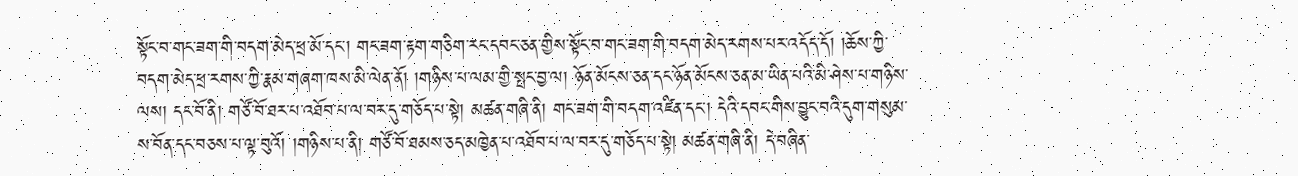སྟོང་བ་གང་ཟག་གི་བདག་མེད་ཕྲ་མོ་དང་། གང་ཟག་རྟག་གཅིག་རང་དབང་ཅན་གྱིས་སྟོང་བ་གང་ཟག་གི་བདག་མེད་རགས་པར་འདོད་དོ། །ཆོས་ཀྱི་བདག་མེད་ཕྲ་རགས་ཀྱི་རྣམ་གཞག་ཁས་མི་ལེན་ནོ། །གཉིས་པ་ལམ་གྱི་སྤང་བྱ་ལ། ཉོན་མོངས་ཅན་དང་ཉོན་མོངས་ཅན་མ་ཡིན་པའི་མི་ཤེས་པ་གཉིས་ལས། དང་བོ་ནི། གཙོ་བོ་ཐར་པ་འཐོབ་པ་ལ་བར་དུ་གཅོད་པ་སྟེ། མཚན་གཞི་ནི། གང་ཟག་གི་བདག་འཛིན་དང་། དེའི་དབང་གིས་བྱུང་བའི་དུག་གསུམ་ས་བོན་དང་བཅས་པ་ལྟ་བུའོ། །གཉིས་པ་ནི། གཙོ་བོ་ཐམས་ཅད་མཁྱེན་པ་འཐོབ་པ་ལ་བར་དུ་གཅོད་པ་སྟེ། མཚན་གཞི་ནི། དེ་བཞིན་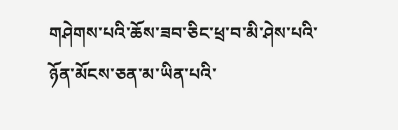གཤེགས་པའི་ཆོས་ཟབ་ཅིང་ཕྲ་བ་མི་ཤེས་པའི་ཉོན་མོངས་ཅན་མ་ཡིན་པའི་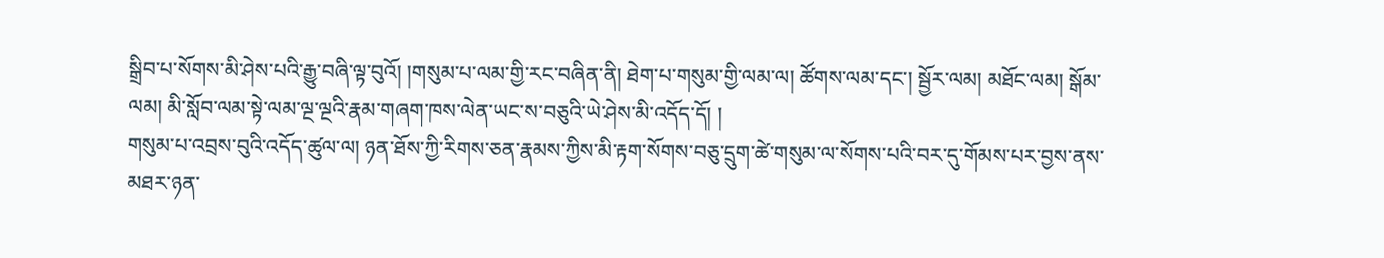སྒྲིབ་པ་སོགས་མི་ཤེས་པའི་རྒྱུ་བཞི་ལྟ་བུའོ། །གསུམ་པ་ལམ་གྱི་རང་བཞིན་ནི། ཐེག་པ་གསུམ་གྱི་ལམ་ལ། ཚོགས་ལམ་དང་། སྦྱོར་ལམ། མཐོང་ལམ། སྒོམ་ལམ། མི་སློབ་ལམ་སྟེ་ལམ་ལྔ་ལྔའི་རྣམ་གཞག་ཁས་ལེན་ཡང་ས་བཅུའི་ཡེ་ཤེས་མི་འདོད་དོ། །
གསུམ་པ་འབྲས་བུའི་འདོད་ཚུལ་ལ། ཉན་ཐོས་ཀྱི་རིགས་ཅན་རྣམས་ཀྱིས་མི་རྟག་སོགས་བཅུ་དྲུག་ཚེ་གསུམ་ལ་སོགས་པའི་བར་དུ་གོམས་པར་བྱས་ནས་མཐར་ཉན་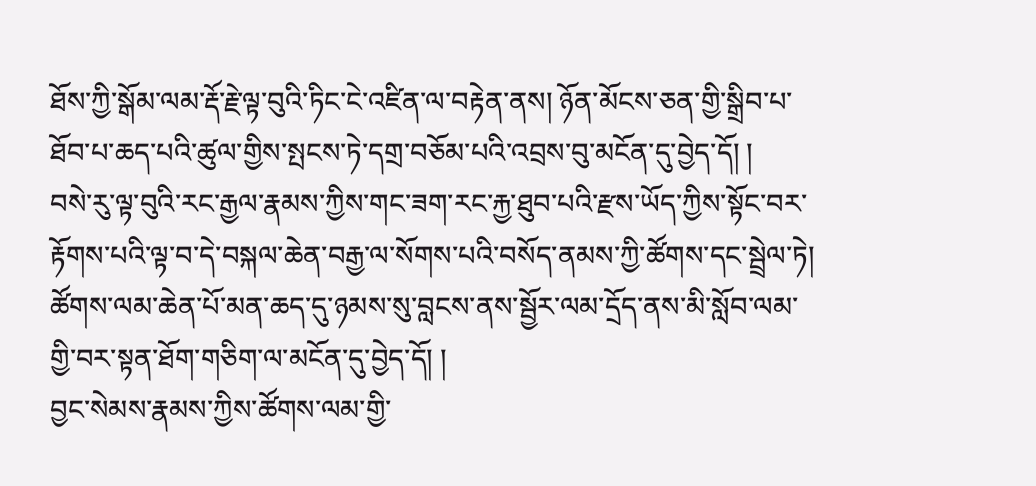ཐོས་ཀྱི་སྒོམ་ལམ་རྡོ་རྗེ་ལྟ་བུའི་ཏིང་ངེ་འཛིན་ལ་བརྟེན་ནས། ཉོན་མོངས་ཅན་གྱི་སྒྲིབ་པ་ཐོབ་པ་ཆད་པའི་ཚུལ་གྱིས་སྤངས་ཏེ་དགྲ་བཅོམ་པའི་འབྲས་བུ་མངོན་དུ་བྱེད་དོ། །
བསེ་རུ་ལྟ་བུའི་རང་རྒྱལ་རྣམས་ཀྱིས་གང་ཟག་རང་རྐྱ་ཐུབ་པའི་རྫས་ཡོད་ཀྱིས་སྟོང་བར་རྟོགས་པའི་ལྟ་བ་དེ་བསྐལ་ཆེན་བརྒྱ་ལ་སོགས་པའི་བསོད་ནམས་ཀྱི་ཚོགས་དང་སྦྲེལ་ཏེ། ཚོགས་ལམ་ཆེན་པོ་མན་ཆད་དུ་ཉམས་སུ་བླངས་ནས་སྦྱོར་ལམ་དྲོད་ནས་མི་སློབ་ལམ་གྱི་བར་སྟན་ཐོག་གཅིག་ལ་མངོན་དུ་བྱེད་དོ། །
བྱང་སེམས་རྣམས་ཀྱིས་ཚོགས་ལམ་གྱི་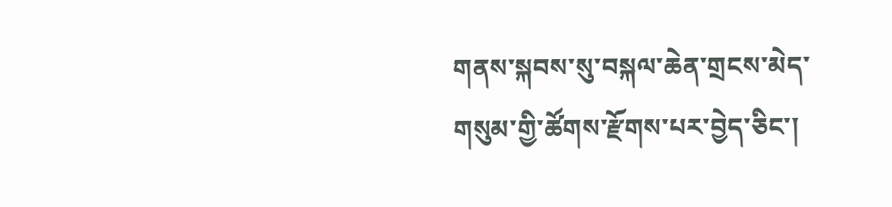གནས་སྐབས་སུ་བསྐལ་ཆེན་གྲངས་མེད་གསུམ་གྱི་ཚོགས་རྫོགས་པར་བྱེད་ཅིང་།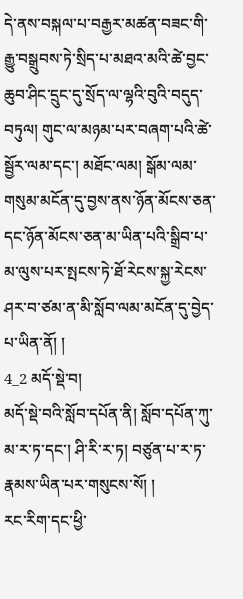དེ་ནས་བསྐལ་པ་བརྒྱར་མཚན་བཟང་གི་རྒྱུ་བསྒྲུབས་ཏེ་སྲིད་པ་མཐའ་མའི་ཚེ་བྱང་ཆུབ་ཤིང་དྲུང་དུ་སྲོད་ལ་ལྷའི་བུའི་བདུད་བཏུལ། གུང་ལ་མཉམ་པར་བཞག་པའི་ཚེ་སྦྱོར་ལམ་དང་། མཐོང་ལམ། སྒོམ་ལམ་གསུམ་མངོན་དུ་བྱས་ནས་ཉོན་མོངས་ཅན་དང་ཉོན་མོངས་ཅན་མ་ཡིན་པའི་སྒྲིབ་པ་མ་ལུས་པར་སྤངས་ཏེ་ཐོ་རེངས་སྐྱ་རེངས་ཤར་བ་ཙམ་ན་མི་སློབ་ལམ་མངོན་དུ་བྱེད་པ་ཡིན་ནོ། །
4_2 མདོ་སྡེ་བ།
མདོ་སྡེ་བའི་སློབ་དཔོན་ནི། སློབ་དཔོན་ཀུ་མ་ར་ཏ་དང་། ཤི་རི་ར་ཏ། བཙུན་པ་ར་ཏ་རྣམས་ཡིན་པར་གསུངས་སོ། །
རང་རིག་དང་ཕྱི་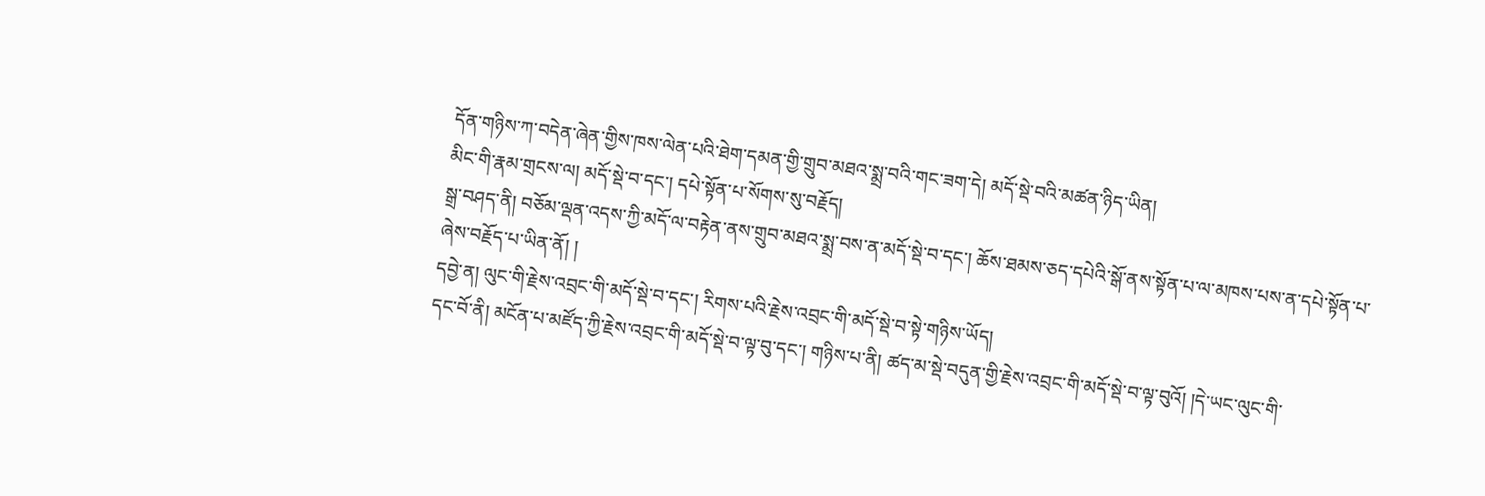དོན་གཉིས་ཀ་བདེན་ཞེན་གྱིས་ཁས་ལེན་པའི་ཐེག་དམན་གྱི་གྲུབ་མཐའ་སྨྲ་བའི་གང་ཟག་དེ། མདོ་སྡེ་བའི་མཚན་ཉིད་ཡིན།
མིང་གི་རྣམ་གྲངས་ལ། མདོ་སྡེ་བ་དང་། དཔེ་སྟོན་པ་སོགས་སུ་བརྗོད།
སྒྲ་བཤད་ནི། བཅོམ་ལྡན་འདས་ཀྱི་མདོ་ལ་བརྟེན་ནས་གྲུབ་མཐའ་སྨྲ་བས་ན་མདོ་སྡེ་བ་དང་། ཆོས་ཐམས་ཅད་དཔེའི་སྒོ་ནས་སྟོན་པ་ལ་མཁས་པས་ན་དཔེ་སྟོན་པ་ཞེས་བརྗོད་པ་ཡིན་ནོ། །
དབྱེ་ན། ལུང་གི་རྗེས་འབྲང་གི་མདོ་སྡེ་བ་དང་། རིགས་པའི་རྗེས་འབྲང་གི་མདོ་སྡེ་བ་སྟེ་གཉིས་ཡོད།
དང་བོ་ནི། མངོན་པ་མཛོད་ཀྱི་རྗེས་འབྲང་གི་མདོ་སྡེ་བ་ལྟ་བུ་དང་། གཉིས་པ་ནི། ཚད་མ་སྡེ་བདུན་གྱི་རྗེས་འབྲང་གི་མདོ་སྡེ་བ་ལྟ་བུའོ། །དེ་ཡང་ལུང་གི་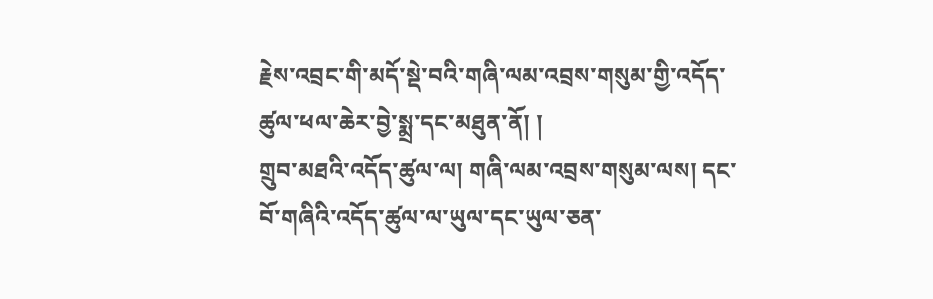རྗེས་འབྲང་གི་མདོ་སྡེ་བའི་གཞི་ལམ་འབྲས་གསུམ་གྱི་འདོད་ཚུལ་ཕལ་ཆེར་བྱེ་སྨྲ་དང་མཐུན་ནོ། །
གྲུབ་མཐའི་འདོད་ཚུལ་ལ། གཞི་ལམ་འབྲས་གསུམ་ལས། དང་བོ་གཞིའི་འདོད་ཚུལ་ལ་ཡུལ་དང་ཡུལ་ཅན་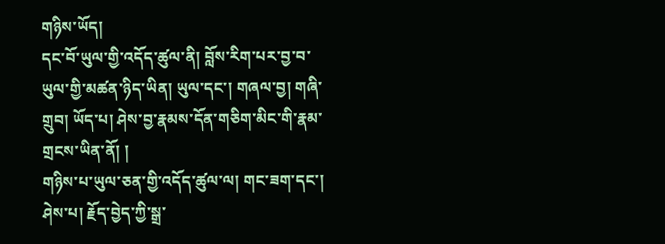གཉིས་ཡོད།
དང་བོ་ཡུལ་གྱི་འདོད་ཚུལ་ནི། བློས་རིག་པར་བྱ་བ་ཡུལ་གྱི་མཚན་ཉིད་ཡིན། ཡུལ་དང་། གཞལ་བྱ། གཞི་གྲུབ། ཡོད་པ། ཤེས་བྱ་རྣམས་དོན་གཅིག་མིང་གི་རྣམ་གྲངས་ཡིན་ནོ། །
གཉིས་པ་ཡུལ་ཅན་གྱི་འདོད་ཚུལ་ལ། གང་ཟག་དང་། ཤེས་པ། རྗོད་བྱེད་ཀྱི་སྒྲ་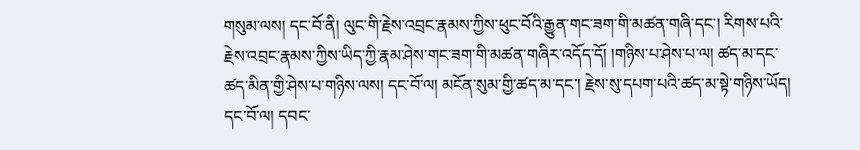གསུམ་ལས། དང་བོ་ནི། ལུང་གི་རྗེས་འབྲང་རྣམས་ཀྱིས་ཕུང་བོའི་རྒྱུན་གང་ཟག་གི་མཚན་གཞི་དང་། རིགས་པའི་རྗེས་འབྲང་རྣམས་ཀྱིས་ཡིད་ཀྱི་རྣམ་ཤེས་གང་ཟག་གི་མཚན་གཞིར་འདོད་དོ། །གཉིས་པ་ཤེས་པ་ལ། ཚད་མ་དང་ཚད་མིན་གྱི་ཤེས་པ་གཉིས་ལས། དང་བོ་ལ། མངོན་སུམ་གྱི་ཚད་མ་དང་། རྗེས་སུ་དཔག་པའི་ཚད་མ་སྟེ་གཉིས་ཡོད། དང་བོ་ལ། དབང་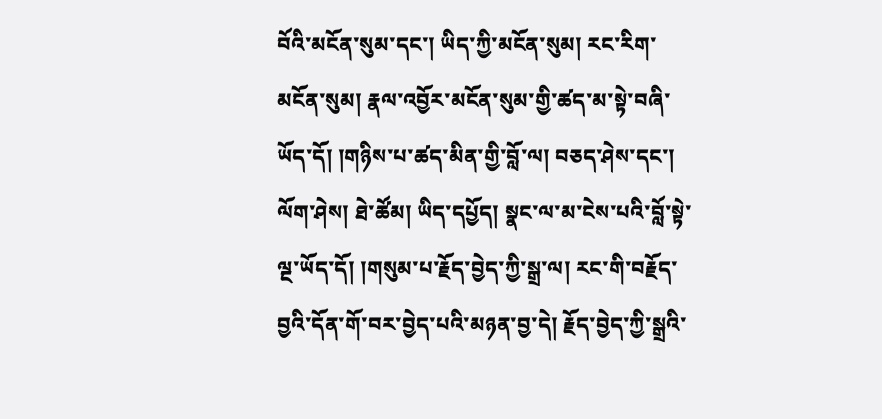བོའི་མངོན་སུམ་དང་། ཡིད་ཀྱི་མངོན་སུམ། རང་རིག་མངོན་སུམ། རྣལ་འབྱོར་མངོན་སུམ་གྱི་ཚད་མ་སྟེ་བཞི་ཡོད་དོ། །གཉིས་པ་ཚད་མིན་གྱི་བློ་ལ། བཅད་ཤེས་དང་། ལོག་ཤེས། ཐེ་ཚོམ། ཡིད་དཔྱོད། སྣང་ལ་མ་ངེས་པའི་བློ་སྟེ་ལྔ་ཡོད་དོ། །གསུམ་པ་རྗོད་བྱེད་ཀྱི་སྒྲ་ལ། རང་གི་བརྗོད་བྱའི་དོན་གོ་བར་བྱེད་པའི་མཉན་བྱ་དེ། རྗོད་བྱེད་ཀྱི་སྒྲའི་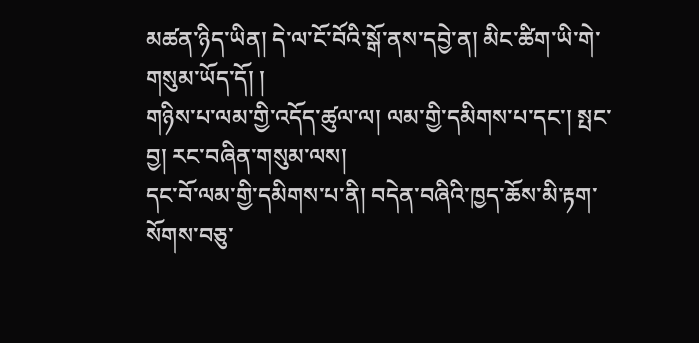མཚན་ཉིད་ཡིན། དེ་ལ་ངོ་བོའི་སྒོ་ནས་དབྱེ་ན། མིང་ཚིག་ཡི་གེ་གསུམ་ཡོད་དོ། །
གཉིས་པ་ལམ་གྱི་འདོད་ཚུལ་ལ། ལམ་གྱི་དམིགས་པ་དང་། སྤང་བྱ། རང་བཞིན་གསུམ་ལས།
དང་བོ་ལམ་གྱི་དམིགས་པ་ནི། བདེན་བཞིའི་ཁྱད་ཆོས་མི་རྟག་སོགས་བཅུ་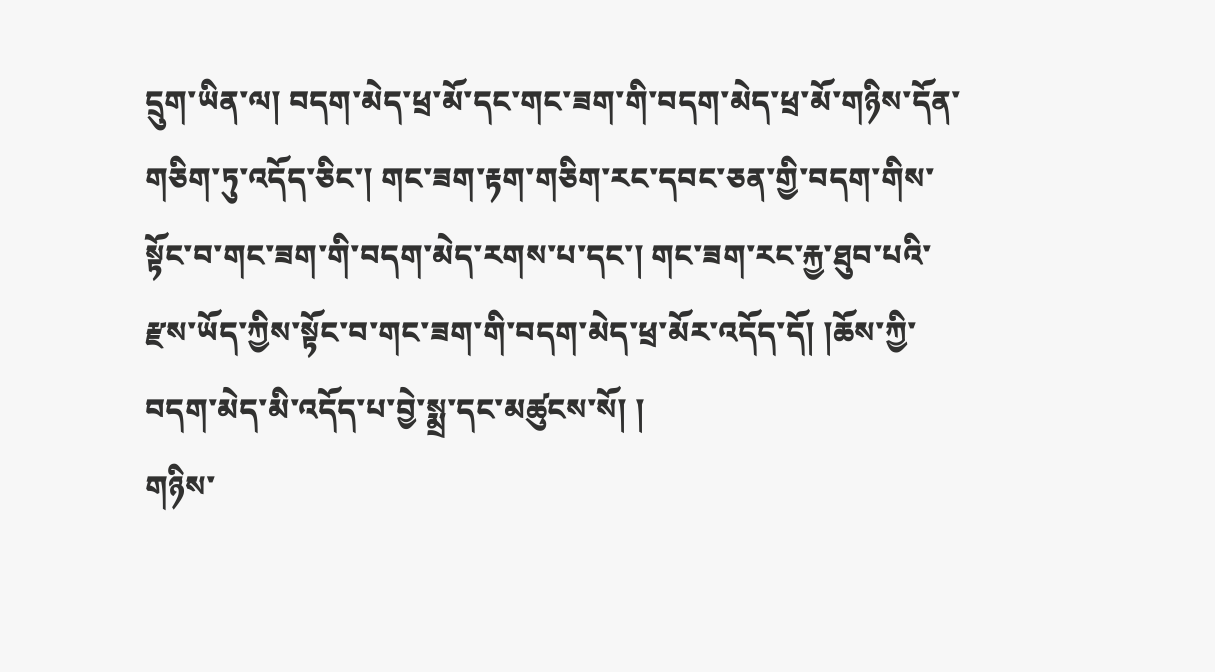དྲུག་ཡིན་ལ། བདག་མེད་ཕྲ་མོ་དང་གང་ཟག་གི་བདག་མེད་ཕྲ་མོ་གཉིས་དོན་གཅིག་ཏུ་འདོད་ཅིང་། གང་ཟག་རྟག་གཅིག་རང་དབང་ཅན་གྱི་བདག་གིས་སྟོང་བ་གང་ཟག་གི་བདག་མེད་རགས་པ་དང་། གང་ཟག་རང་རྐྱ་ཐུབ་པའི་རྫས་ཡོད་ཀྱིས་སྟོང་བ་གང་ཟག་གི་བདག་མེད་ཕྲ་མོར་འདོད་དོ། །ཆོས་ཀྱི་བདག་མེད་མི་འདོད་པ་བྱེ་སྨྲ་དང་མཚུངས་སོ། །
གཉིས་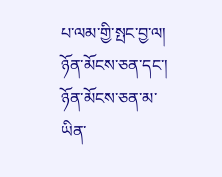པ་ལམ་གྱི་སྤང་བྱ་ལ། ཉོན་མོངས་ཅན་དང་། ཉོན་མོངས་ཅན་མ་ཡིན་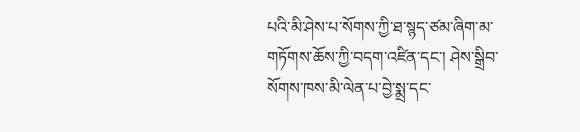པའི་མི་ཤེས་པ་སོགས་ཀྱི་ཐ་སྙད་ཙམ་ཞིག་མ་གཏོགས་ཆོས་ཀྱི་བདག་འཛིན་དང་། ཤེས་སྒྲིབ་སོགས་ཁས་མི་ལེན་པ་བྱེ་སྨྲ་དང་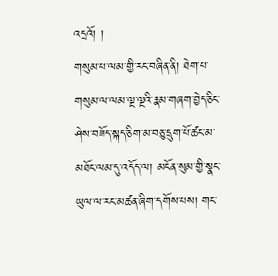འདྲའོ། །
གསུམ་པ་ལམ་གྱི་རང་བཞིན་ནི། ཐེག་པ་གསུམ་ལ་ལམ་ལྔ་ལྔའི་རྣམ་གཞག་བྱེད་ཅིང་ཤེས་བཟོད་སྐད་ཅིག་མ་བཅུ་དྲུག་པོ་ཚང་མ་མཐོང་ལམ་དུ་འདོད་ལ། མངོན་སུམ་གྱི་སྣང་ཡུལ་ལ་རང་མཚན་ཞིག་དགོས་པས། གང་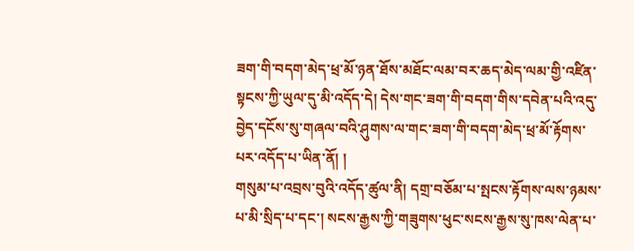ཟག་གི་བདག་མེད་ཕྲ་མོ་ཉན་ཐོས་མཐོང་ལམ་བར་ཆད་མེད་ལམ་གྱི་འཛིན་སྟངས་ཀྱི་ཡུལ་དུ་མི་འདོད་དེ། དེས་གང་ཟག་གི་བདག་གིས་དབེན་པའི་འདུ་བྱེད་དངོས་སུ་གཞལ་བའི་ཤུགས་ལ་གང་ཟག་གི་བདག་མེད་ཕྲ་མོ་རྟོགས་པར་འདོད་པ་ཡིན་ནོ། །
གསུམ་པ་འབྲས་བུའི་འདོད་ཚུལ་ནི། དགྲ་བཅོམ་པ་སྤངས་རྟོགས་ལས་ཉམས་པ་མི་སྲིད་པ་དང་། སངས་རྒྱས་ཀྱི་གཟུགས་ཕུང་སངས་རྒྱས་སུ་ཁས་ལེན་པ་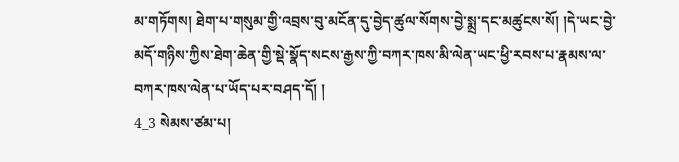མ་གཏོགས། ཐེག་པ་གསུམ་གྱི་འབྲས་བུ་མངོན་དུ་བྱེད་ཚུལ་སོགས་བྱེ་སྨྲ་དང་མཚུངས་སོ། །དེ་ཡང་བྱེ་མདོ་གཉིས་ཀྱིས་ཐེག་ཆེན་གྱི་སྡེ་སྣོད་སངས་རྒྱས་ཀྱི་བཀར་ཁས་མི་ལེན་ཡང་ཕྱི་རབས་པ་རྣམས་ལ་བཀར་ཁས་ལེན་པ་ཡོད་པར་བཤད་དོ། །
4_3 སེམས་ཙམ་པ།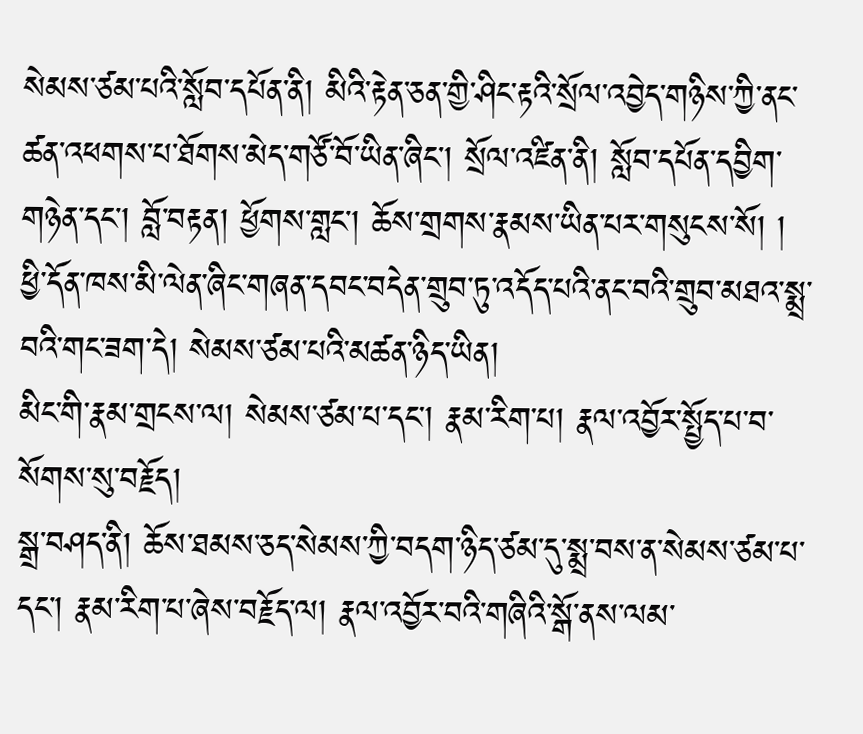སེམས་ཙམ་པའི་སློབ་དཔོན་ནི། མིའི་རྟེན་ཅན་གྱི་ཤིང་རྟའི་སྲོལ་འབྱེད་གཉིས་ཀྱི་ནང་ཚན་འཕགས་པ་ཐོགས་མེད་གཙོ་བོ་ཡིན་ཞིང་། སྲོལ་འཛིན་ནི། སློབ་དཔོན་དབྱིག་གཉེན་དང་། བློ་བརྟན། ཕྱོགས་གླང་། ཆོས་གྲགས་རྣམས་ཡིན་པར་གསུངས་སོ། །
ཕྱི་དོན་ཁས་མི་ལེན་ཞིང་གཞན་དབང་བདེན་གྲུབ་ཏུ་འདོད་པའི་ནང་བའི་གྲུབ་མཐའ་སྨྲ་བའི་གང་ཟག་དེ། སེམས་ཙམ་པའི་མཚན་ཉིད་ཡིན།
མིང་གི་རྣམ་གྲངས་ལ། སེམས་ཙམ་པ་དང་། རྣམ་རིག་པ། རྣལ་འབྱོར་སྤྱོད་པ་བ་སོགས་སུ་བརྗོད།
སྒྲ་བཤད་ནི། ཆོས་ཐམས་ཅད་སེམས་ཀྱི་བདག་ཉིད་ཙམ་དུ་སྨྲ་བས་ན་སེམས་ཙམ་པ་དང་། རྣམ་རིག་པ་ཞེས་བརྗོད་ལ། རྣལ་འབྱོར་བའི་གཞིའི་སྒོ་ནས་ལམ་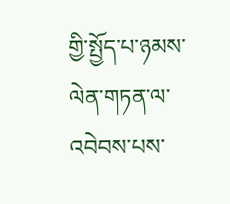གྱི་སྤྱོད་པ་ཉམས་ལེན་གཏན་ལ་འབེབས་པས་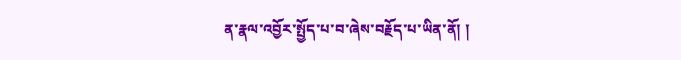ན་རྣལ་འབྱོར་སྤྱོད་པ་བ་ཞེས་བརྗོད་པ་ཡིན་ནོ། །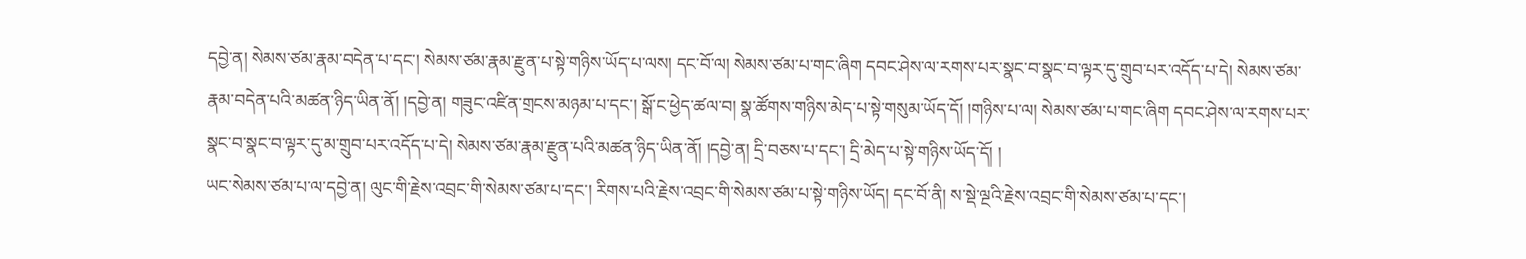དབྱེ་ན། སེམས་ཙམ་རྣམ་བདེན་པ་དང་། སེམས་ཙམ་རྣམ་རྫུན་པ་སྟེ་གཉིས་ཡོད་པ་ལས། དང་བོ་ལ། སེམས་ཙམ་པ་གང་ཞིག དབང་ཤེས་ལ་རགས་པར་སྣང་བ་སྣང་བ་ལྟར་དུ་གྲུབ་པར་འདོད་པ་དེ། སེམས་ཙམ་རྣམ་བདེན་པའི་མཚན་ཉིད་ཡིན་ནོ། །དབྱེ་ན། གཟུང་འཛིན་གྲངས་མཉམ་པ་དང་། སྒོ་ང་ཕྱེད་ཚལ་བ། སྣ་ཚོགས་གཉིས་མེད་པ་སྟེ་གསུམ་ཡོད་དོ། །གཉིས་པ་ལ། སེམས་ཙམ་པ་གང་ཞིག དབང་ཤེས་ལ་རགས་པར་སྣང་བ་སྣང་བ་ལྟར་དུ་མ་གྲུབ་པར་འདོད་པ་དེ། སེམས་ཙམ་རྣམ་རྫུན་པའི་མཚན་ཉིད་ཡིན་ནོ། །དབྱེ་ན། དྲི་བཅས་པ་དང་། དྲི་མེད་པ་སྟེ་གཉིས་ཡོད་དོ། །
ཡང་སེམས་ཙམ་པ་ལ་དབྱེ་ན། ལུང་གི་རྗེས་འབྲང་གི་སེམས་ཙམ་པ་དང་། རིགས་པའི་རྗེས་འབྲང་གི་སེམས་ཙམ་པ་སྟེ་གཉིས་ཡོད། དང་བོ་ནི། ས་སྡེ་ལྔའི་རྗེས་འབྲང་གི་སེམས་ཙམ་པ་དང་།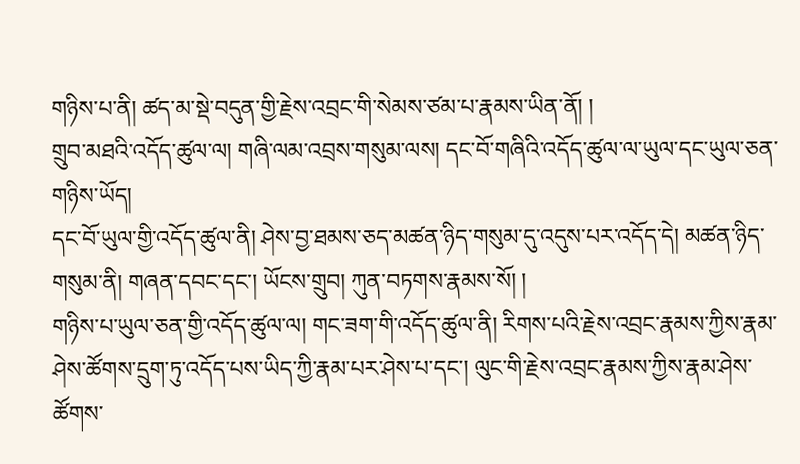གཉིས་པ་ནི། ཚད་མ་སྡེ་བདུན་གྱི་རྗེས་འབྲང་གི་སེམས་ཙམ་པ་རྣམས་ཡིན་ནོ། །
གྲུབ་མཐའི་འདོད་ཚུལ་ལ། གཞི་ལམ་འབྲས་གསུམ་ལས། དང་བོ་གཞིའི་འདོད་ཚུལ་ལ་ཡུལ་དང་ཡུལ་ཅན་གཉིས་ཡོད།
དང་བོ་ཡུལ་གྱི་འདོད་ཚུལ་ནི། ཤེས་བྱ་ཐམས་ཅད་མཚན་ཉིད་གསུམ་དུ་འདུས་པར་འདོད་དེ། མཚན་ཉིད་གསུམ་ནི། གཞན་དབང་དང་། ཡོངས་གྲུབ། ཀུན་བཏགས་རྣམས་སོ། །
གཉིས་པ་ཡུལ་ཅན་གྱི་འདོད་ཚུལ་ལ། གང་ཟག་གི་འདོད་ཚུལ་ནི། རིགས་པའི་རྗེས་འབྲང་རྣམས་ཀྱིས་རྣམ་ཤེས་ཚོགས་དྲུག་ཏུ་འདོད་པས་ཡིད་ཀྱི་རྣམ་པར་ཤེས་པ་དང་། ལུང་གི་རྗེས་འབྲང་རྣམས་ཀྱིས་རྣམ་ཤེས་ཚོགས་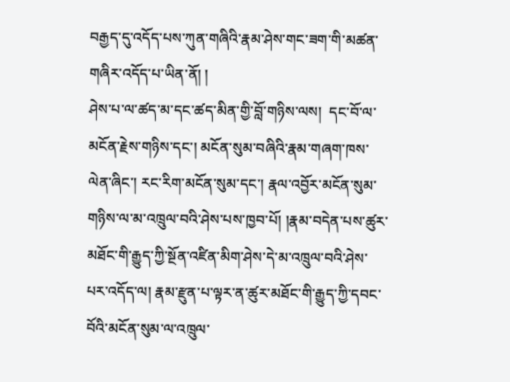བརྒྱད་དུ་འདོད་པས་ཀུན་གཞིའི་རྣམ་ཤེས་གང་ཟག་གི་མཚན་གཞིར་འདོད་པ་ཡིན་ནོ། །
ཤེས་པ་ལ་ཚད་མ་དང་ཚད་མིན་གྱི་བློ་གཉིས་ལས།  དང་བོ་ལ་མངོན་རྗེས་གཉིས་དང་། མངོན་སུམ་བཞིའི་རྣམ་གཞག་ཁས་ལེན་ཞིང་། རང་རིག་མངོན་སུམ་དང་། རྣལ་འབྱོར་མངོན་སུམ་གཉིས་ལ་མ་འཁྲུལ་བའི་ཤེས་པས་ཁྱབ་པོ། །རྣམ་བདེན་པས་ཚུར་མཐོང་གི་རྒྱུད་ཀྱི་སྔོན་འཛིན་མིག་ཤེས་དེ་མ་འཁྲུལ་བའི་ཤེས་པར་འདོད་ལ། རྣམ་རྫུན་པ་ལྟར་ན་ཚུར་མཐོང་གི་རྒྱུད་ཀྱི་དབང་བོའི་མངོན་སུམ་ལ་འཁྲུལ་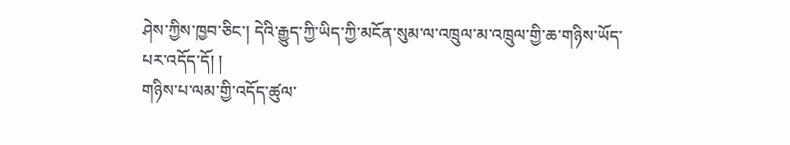ཤེས་ཀྱིས་ཁྱབ་ཅིང་། དེའི་རྒྱུད་ཀྱི་ཡིད་ཀྱི་མངོན་སུམ་ལ་འཁྲུལ་མ་འཁྲུལ་གྱི་ཆ་གཉིས་ཡོད་པར་འདོད་དོ། །
གཉིས་པ་ལམ་གྱི་འདོད་ཚུལ་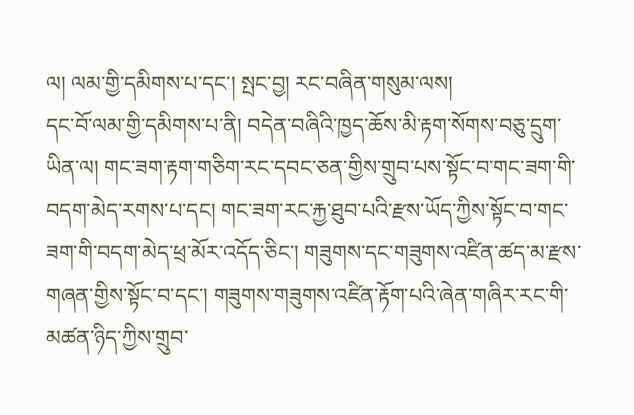ལ། ལམ་གྱི་དམིགས་པ་དང་། སྤང་བྱ། རང་བཞིན་གསུམ་ལས།
དང་བོ་ལམ་གྱི་དམིགས་པ་ནི། བདེན་བཞིའི་ཁྱད་ཆོས་མི་རྟག་སོགས་བཅུ་དྲུག་ཡིན་ལ། གང་ཟག་རྟག་གཅིག་རང་དབང་ཅན་གྱིས་གྲུབ་པས་སྟོང་བ་གང་ཟག་གི་བདག་མེད་རགས་པ་དང། གང་ཟག་རང་རྐྱ་ཐུབ་པའི་རྫས་ཡོད་ཀྱིས་སྟོང་བ་གང་ཟག་གི་བདག་མེད་ཕྲ་མོར་འདོད་ཅིང་། གཟུགས་དང་གཟུགས་འཛིན་ཚད་མ་རྫས་གཞན་གྱིས་སྟོང་བ་དང་། གཟུགས་གཟུགས་འཛིན་རྟོག་པའི་ཞེན་གཞིར་རང་གི་མཚན་ཉིད་ཀྱིས་གྲུབ་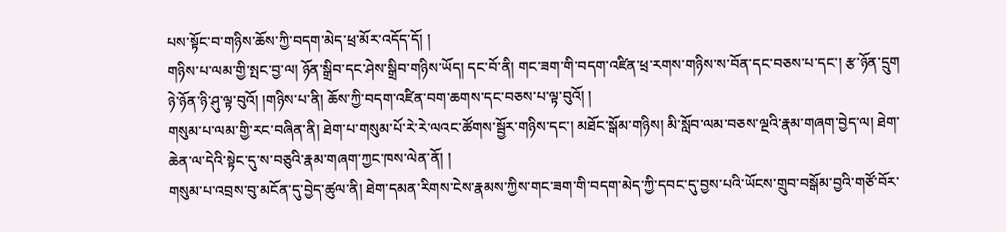པས་སྟོང་བ་གཉིས་ཆོས་ཀྱི་བདག་མེད་ཕྲ་མོར་འདོད་དོ། །
གཉིས་པ་ལམ་གྱི་སྤང་བྱ་ལ། ཉོན་སྒྲིབ་དང་ཤེས་སྒྲིབ་གཉིས་ཡོད། དང་བོ་ནི། གང་ཟག་གི་བདག་འཛིན་ཕྲ་རགས་གཉིས་ས་བོན་དང་བཅས་པ་དང་། རྩ་ཉོན་དྲུག ཉེ་ཉོན་ཉི་ཤུ་ལྟ་བུའོ། །གཉིས་པ་ནི། ཆོས་ཀྱི་བདག་འཛིན་བག་ཆགས་དང་བཅས་པ་ལྟ་བུའོ། །
གསུམ་པ་ལམ་གྱི་རང་བཞིན་ནི། ཐེག་པ་གསུམ་པོ་རེ་རེ་ལའང་ཚོགས་སྦྱོར་གཉིས་དང་། མཐོང་སྒོམ་གཉིས། མི་སློབ་ལམ་བཅས་ལྔའི་རྣམ་གཞག་བྱེད་ལ། ཐེག་ཆེན་ལ་དེའི་སྟེང་དུ་ས་བཅུའི་རྣམ་གཞག་ཀྱང་ཁས་ལེན་ནོ། །
གསུམ་པ་འབྲས་བུ་མངོན་དུ་བྱེད་ཚུལ་ནི། ཐེག་དམན་རིགས་ངེས་རྣམས་ཀྱིས་གང་ཟག་གི་བདག་མེད་ཀྱི་དབང་དུ་བྱས་པའི་ཡོངས་གྲུབ་བསྒོམ་བྱའི་གཙོ་བོར་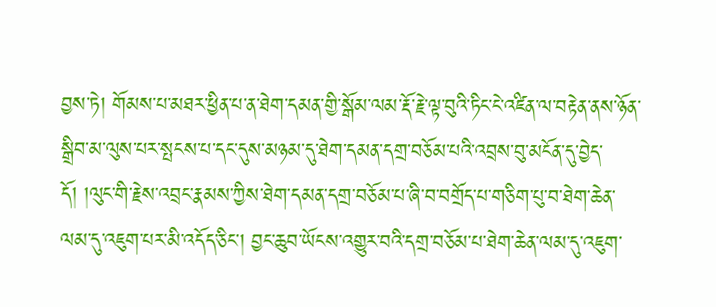བྱས་ཏེ། གོམས་པ་མཐར་ཕྱིན་པ་ན་ཐེག་དམན་གྱི་སྒོམ་ལམ་རྡོ་རྗེ་ལྟ་བུའི་ཏིང་ངེ་འཛིན་ལ་བརྟེན་ནས་ཉོན་སྒྲིབ་མ་ལུས་པར་སྤངས་པ་དང་དུས་མཉམ་དུ་ཐེག་དམན་དགྲ་བཅོམ་པའི་འབྲས་བུ་མངོན་དུ་བྱེད་དོ། །ལུང་གི་རྗེས་འབྲང་རྣམས་ཀྱིས་ཐེག་དམན་དགྲ་བཅོམ་པ་ཞི་བ་བགྲོད་པ་གཅིག་པུ་བ་ཐེག་ཆེན་ལམ་དུ་འཇུག་པར་མི་འདོད་ཅིང་། བྱང་ཆུབ་ཡོངས་འགྱུར་བའི་དགྲ་བཅོམ་པ་ཐེག་ཆེན་ལམ་དུ་འཇུག་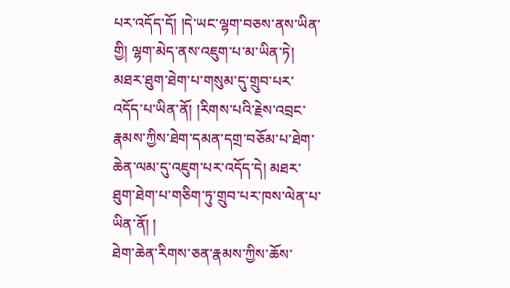པར་འདོད་དོ། །དེ་ཡང་ལྷག་བཅས་ནས་ཡིན་གྱི། ལྷག་མེད་ནས་འཇུག་པ་མ་ཡིན་ཏེ། མཐར་ཐུག་ཐེག་པ་གསུམ་དུ་གྲུབ་པར་འདོད་པ་ཡིན་ནོ། །རིགས་པའི་རྗེས་འབྲང་རྣམས་ཀྱིས་ཐེག་དམན་དགྲ་བཅོམ་པ་ཐེག་ཆེན་ལམ་དུ་འཇུག་པར་འདོད་དེ། མཐར་ཐུག་ཐེག་པ་གཅིག་ཏུ་གྲུབ་པར་ཁས་ལེན་པ་ཡིན་ནོ། །
ཐེག་ཆེན་རིགས་ཅན་རྣམས་ཀྱིས་ཆོས་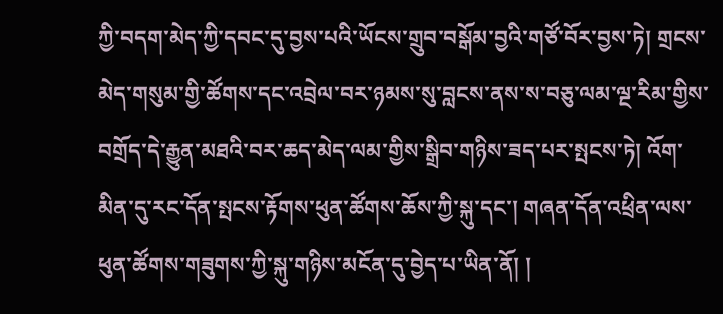ཀྱི་བདག་མེད་ཀྱི་དབང་དུ་བྱས་པའི་ཡོངས་གྲུབ་བསྒོམ་བྱའི་གཙོ་བོར་བྱས་ཏེ། གྲངས་མེད་གསུམ་གྱི་ཚོགས་དང་འབྲེལ་བར་ཉམས་སུ་བླངས་ནས་ས་བཅུ་ལམ་ལྔ་རིམ་གྱིས་བགྲོད་དེ་རྒྱུན་མཐའི་བར་ཆད་མེད་ལམ་གྱིས་སྒྲིབ་གཉིས་ཟད་པར་སྤངས་ཏེ། འོག་མིན་དུ་རང་དོན་སྤངས་རྟོགས་ཕུན་ཚོགས་ཆོས་ཀྱི་སྐུ་དང་། གཞན་དོན་འཕྲིན་ལས་ཕུན་ཚོགས་གཟུགས་ཀྱི་སྐུ་གཉིས་མངོན་དུ་བྱེད་པ་ཡིན་ནོ། །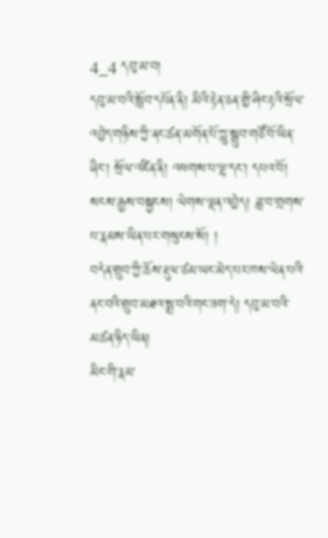4_4 དབུ་མ་བ།
དབུ་མ་བའི་སློབ་དཔོན་ནི། མིའི་རྟེན་ཅན་གྱི་ཤིང་རྟའི་སྲོལ་འབྱེད་གཉིས་ཀྱི་ནང་ཚན་མགོན་པོ་ཀླུ་སྒྲུབ་གཙོ་བོ་ཡིན་ཞིང་། སྲོལ་འཛིན་ནི། འཕགས་པ་ལྷ་དང་། དཔའ་བོ། སངས་རྒྱས་བསྐྱངས། ལེགས་ལྡན་འབྱེད། ཟླ་བ་གྲགས་པ་རྣམས་ཡིན་པར་གསུངས་སོ། །
བདེན་གྲུབ་ཀྱི་ཆོས་རྡུལ་ཙམ་ཡང་མེད་པར་ཁས་ལེན་པའི་ནང་བའི་གྲུབ་མཐའ་སྨྲ་བའི་གང་ཟག་དེ། དབུ་མ་བའི་མཚན་ཉིད་ཡིན།
མིང་གི་རྣམ་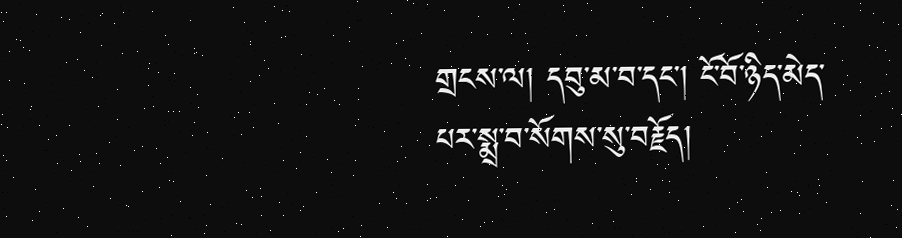གྲངས་ལ། དབུ་མ་བ་དང་། ངོ་བོ་ཉིད་མེད་པར་སྨྲ་བ་སོགས་སུ་བརྗོད།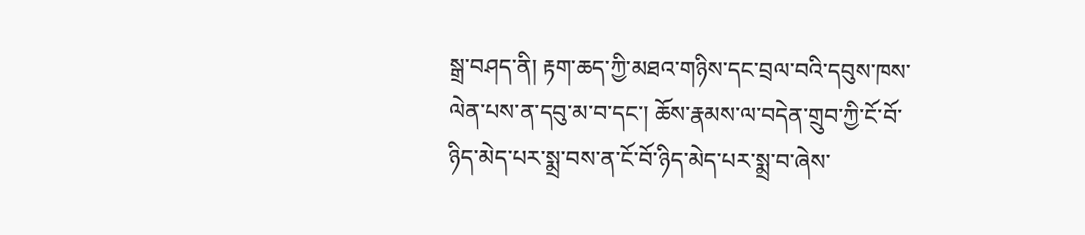སྒྲ་བཤད་ནི། རྟག་ཆད་ཀྱི་མཐའ་གཉིས་དང་བྲལ་བའི་དབུས་ཁས་ལེན་པས་ན་དབུ་མ་བ་དང་། ཆོས་རྣམས་ལ་བདེན་གྲུབ་ཀྱི་ངོ་བོ་ཉིད་མེད་པར་སྨྲ་བས་ན་ངོ་བོ་ཉིད་མེད་པར་སྨྲ་བ་ཞེས་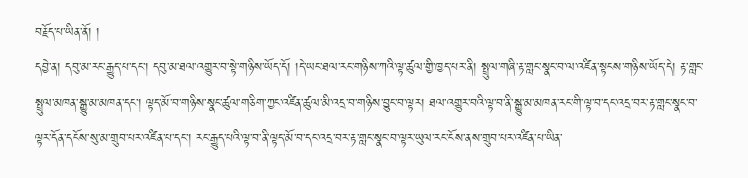བརྗོད་པ་ཡིན་ནོ། །
དབྱེ་ན། དབུ་མ་རང་རྒྱུད་པ་དང་། དབུ་མ་ཐལ་འགྱུར་བ་སྟེ་གཉིས་ཡོད་དོ། །དེ་ཡང་ཐལ་རང་གཉིས་ཀའི་ལྟ་ཚུལ་གྱི་ཁྱད་པར་ནི། སྤྲུལ་གཞི་རྟ་གླང་སྣང་བ་ལ་འཛིན་སྟངས་གཉིས་ཡོད་དེ། རྟ་གླང་སྤྲུལ་མཁན་སྒྱུ་མ་མཁན་དང་། ལྟད་མོ་བ་གཉིས་སྣང་ཚུལ་གཅིག་ཀྱང་འཛིན་ཚུལ་མི་འདྲ་བ་གཉིས་བྱུང་བ་ལྟར། ཐལ་འགྱུར་བའི་ལྟ་བ་ནི་སྒྱུ་མ་མཁན་རང་གི་ལྟ་བ་དང་འདྲ་བར་རྟ་གླང་སྣང་བ་ལྟར་དོན་དངོས་སུ་མ་གྲུབ་པར་འཛིན་པ་དང་། རང་རྒྱུད་པའི་ལྟ་བ་ནི་ལྟད་མོ་བ་དང་འདྲ་བར་རྟ་གླང་སྣང་བ་ལྟར་ཡུལ་རང་ངོས་ནས་གྲུབ་པར་འཛིན་པ་ཡིན་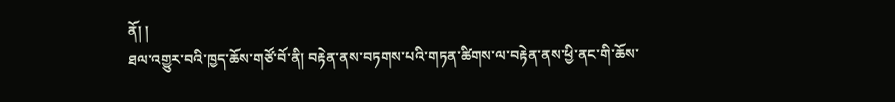ནོ། །
ཐལ་འགྱུར་བའི་ཁྱད་ཆོས་གཙོ་བོ་ནི། བརྟེན་ནས་བཏགས་པའི་གཏན་ཚིགས་ལ་བརྟེན་ནས་ཕྱི་ནང་གི་ཆོས་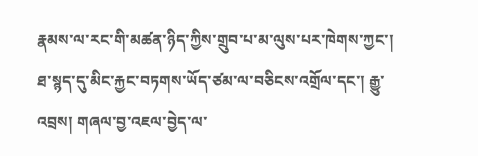རྣམས་ལ་རང་གི་མཚན་ཉིད་ཀྱིས་གྲུབ་པ་མ་ལུས་པར་ཁེགས་ཀྱང་། ཐ་སྙད་དུ་མིང་རྐྱང་བཏགས་ཡོད་ཙམ་ལ་བཅིངས་འགྲོལ་དང་། རྒྱུ་འབྲས། གཞལ་བྱ་འཇལ་བྱེད་ལ་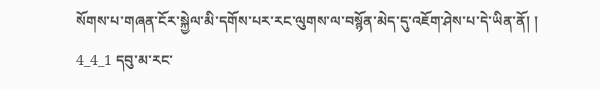སོགས་པ་གཞན་ངོར་སྐྱེལ་མི་དགོས་པར་རང་ལུགས་ལ་བསྙོན་མེད་དུ་འཇོག་ཤེས་པ་དེ་ཡིན་ནོ། །
4_4_1 དབུ་མ་རང་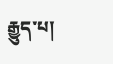རྒྱུད་པ།